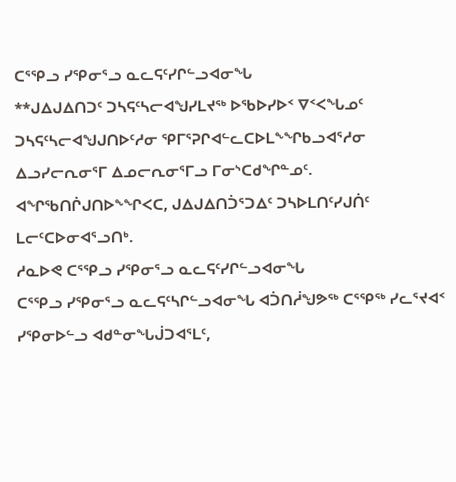ᑕᕐᕿᓗ ᓯᕿᓂᕐᓗ ᓇᓚᕋᑦᓯᒋᓪᓗᐊᓂᖓ
**ᒍᐃᒍᐃᑎᑐᑦ ᑐᓴᕋᑦᓴᓕᐊᖑᓯᒪᔪᖅ ᐅᖃᐅᓯᐅᑉ ᐁᑉᐸᖓᓄᑦ ᑐᓴᕋᑦᓴᓕᐊᖑᒍᑎᐅᑦᓱᓂ ᕿᒥᕐᕈᒋᐊᓪᓚᑕᐅᒪᖕᖏᑲᓗᐊᕐᓱᓂ ᐃᓗᓯᓕᕆᓂᕐᒥ ᐃᓄᓕᕆᓂᕐᒥᓗ ᒥᓂᔅᑕᑯᖏᓐᓄᑦ. ᐊᖏᖃᑎᒌᒍᑎᐅᖕᖏᐸᑕ, ᒍᐃᒍᐃᑎᑑᕐᑐᐃᑦ ᑐᓴᐅᒪᑎᑦᓯᒍᑏᑦ ᒪᓕᑦᑕᐅᓂᐊᕐᓗᑎᒃ.
ᓱᓇᐅᕙ ᑕᕐᕿᓗ ᓯᕿᓂᕐᓗ ᓇᓚᕋᑦᓯᒋᓪᓗᐊᓂᖓ
ᑕᕐᕿᓗ ᓯᕿᓂᕐᓗ ᓇᓚᕋᑦᓴᒋᓪᓗᐊᓂᖓ ᐊᑑᑎᓲᖑᕗᖅ ᑕᕐᕿᖅ ᓯᓚᕐᔪᐊᑉ ᓯᕿᓂᐅᓪᓗ ᐊᑯᓐᓂᖓᒎᑐᐊᕐᒪᑦ,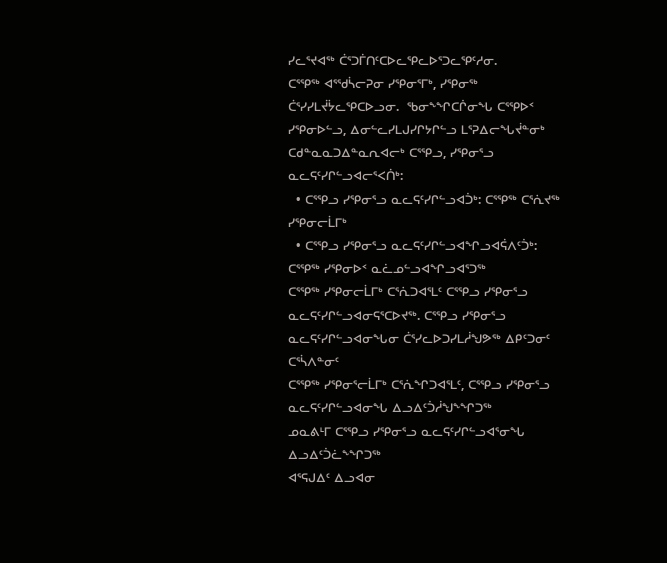ᓯᓚᕐᔪᐊᖅ ᑖᕐᑐᒦᑎᑦᑕᐅᓚᕿᓚᐅᕐᑐᓚᕿᑦᓱᓂ.
ᑕᕐᕿᖅ ᐊᕐᖁᓵᓕᕈᓂ ᓯᕿᓂᕐᒥᒃ, ᓯᕿᓂᖅ ᑖᕐᓯᓯᒪᔫᔮᓚᕿᑕᐅᓗᓂ.  ᖃᓂᖕᖏᑕᒌᓂᖓ ᑕᕐᕿᐅᑉ ᓯᕿᓂᐅᓪᓗ, ᐃᓂᓪᓚᓯᒪᒍᓯᒋᔭᒋᓪᓗ ᒪᕐᕈᐃᓕᖓᔫᓐᓂᒃ ᑕᑯᓐᓇᓇᑐᐃᓐᓇᕆᐊᓕᒃ ᑕᕐᕿᓗ, ᓯᕿᓂᕐᓗ ᓇᓚᕋᑦᓯᒋᓪᓗᐊᓕᕐᐸᑏᒃ:
  • ᑕᕐᕿᓗ ᓯᕿᓂᕐᓗ ᓇᓚᕋᑦᓯᒋᓪᓗᐊᑑᒃ: ᑕᕐᕿᖅ ᑕᕐᕇᔪᖅ ᓯᕿᓂᓕᒫᒥᒃ
  • ᑕᕐᕿᓗ ᓯᕿᓂᕐᓗ ᓇᓚᕋᑦᓯᒋᓪᓗᐊᖏᓗᐊᕌᐱᑦᑑᒃ: ᑕᕐᕿᖅ ᓯᕿᓂᐅᑉ ᓇᓛᓄᓪᓗᐊᖏᓗᐊᕐᑐᖅ
ᑕᕐᕿᖅ ᓯᕿᓂᓕᒫᒥᒃ ᑕᕐᕇᑐᐊᕐᒪᑦ ᑕᕐᕿᓗ ᓯᕿᓂᕐᓗ ᓇᓚᕋᑦᓯᒋᓪᓗᐊᓂᕋᕐᑕᐅᔪᖅ. ᑕᕐᕿᓗ ᓯᕿᓂᕐᓗ ᓇᓚᕋᑦᓯᒋᓪᓗᐊᓂᖓᓂ ᑖᕐᓯᓚᐅᑐᓯᒪᓲᖑᕗᖅ ᐃᑭᑦᑐᓂᑦ ᑕᕐᓵᐱᓐᓂᑦ
ᑕᕐᕿᖅ ᓯᕿᓂᕐᓕᒫᒥᒃ ᑕᕐᕇᖏᑐᐊᕐᒪᑦ, ᑕᕐᕿᓗ ᓯᕿᓂᕐᓗ ᓇᓚᕋᑦᓯᒋᓪᓗᐊᓂᖓ ᐃᓗᐃᑦᑑᓲᖑᖕᖏᑐᖅ
ᓄᓇᕕᒻᒥ ᑕᕐᕿᓗ ᓯᕿᓂᕐᓗ ᓇᓚᕋᑦᓯᒋᓪᓗᐊᕐᓂᖓ ᐃᓗᐃᑦᑑᓛᖕᖏᑐᖅ
ᐊᕐᕋᒍᐃᑦ ᐃᓗᐊᓂ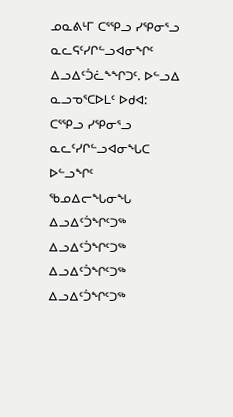ᓄᓇᕕᒻᒥ ᑕᕐᕿᓗ ᓯᕿᓂᕐᓗ ᓇᓚᕋᑦᓯᒋᓪᓗᐊᓂᖏᑦ ᐃᓗᐃᑦᑑᓛᖕᖏᑐᑦ. ᐅᓪᓗᐃ ᓇᓗᓀᕐᑕᐅᒪᑦ ᐅᑯᐊ:
ᑕᕐᕿᓗ ᓯᕿᓂᕐᓗ ᓇᓚᑦᓯᒋᓪᓗᐊᓂᖓᑕ ᐅᓪᓗᖏᑦ
ᖃᓄᐃᓕᖓᓂᖓ
ᐃᓗᐃᑦᑑᖏᑦᑐᖅ
ᐃᓗᐃᑦᑑᖏᑦᑐᖅ
ᐃᓗᐃᑦᑑᖏᑦᑐᖅ
ᐃᓗᐃᑦᑑᖏᑦᑐᖅ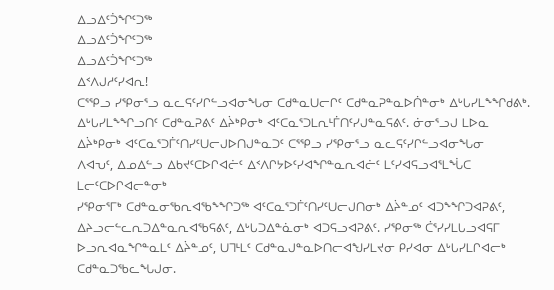ᐃᓗᐃᑦᑑᖏᑦᑐᖅ
ᐃᓗᐃᑦᑑᖏᑦᑐᖅ
ᐃᓗᐃᑦᑑᖏᑦᑐᖅ
ᐃᑉᐱᒍᓱᑦᓯᐊᕆ!
ᑕᕐᕿᓗ ᓯᕿᓂᕐᓗ ᓇᓚᕋᑦᓯᒋᓪᓗᐊᓂᖓᓂ ᑕᑯᓐᓇᑌᓕᒋᑦ ᑕᑯᓐᓇᕈᓐᓇᐅᑏᓐᓂᒃ ᐃᒡᒐᓯᒪᖕᖏᑯᕕᒃ. ᐃᒡᒐᓯᒪᖕᖏᓗᑎᑦ ᑕᑯᓐᓇᕈᕕᑦ ᐃᔩᒃᑭᓂᒃ ᐊᑦᑕᓇᕐᑐᒪᕆᒻᒦᑎᑦᓯᒍᓐᓇᕋᕕᑦ. ᓃᓂᕐᓗᒍ ᒪᐅᓇ
ᐃᔩᒃᑭᓂᒃ ᐊᑦᑕᓇᕐᑐᒦᑦᑎᓯᑦᑌᓕᒍᐅᑎᒍᓐᓇᑐᑦ ᑕᕐᕿᓗ ᓯᕿᓂᕐᓗ ᓇᓚᕋᑦᓯᒋᓪᓗᐊᓂᖓᓂ
ᐱᐊᕃᑦ, ᐃᓄᐃᓪᓗ ᐃᑲᔪᑦᑕᐅᒋᐊᓖᑦ ᐃᑉᐱᒋᔭᐅᑦᓯᐊᖏᓐᓇᕆᐊᓖᑦ ᒪᑦᓯᐊᕋᓗᐊᕐᒪᖔᑕ ᒪᓕᑦᑕᐅᒋᐊᓕᓐᓂᒃ
ᓯᕿᓂᕐᒥᒃ ᑕᑯᓐᓇᓂᖃᕆᐊᖃᖕᖏᑐᖅ ᐊᑦᑕᓇᕐᑐᒦᑦᑎᓯᑦᑌᓕᒍᑎᓂᒃ ᐃᔩᓐᓄᑦ ᐊᑐᖕᖏᑐᐊᕈᕕᑦ, ᐃᔨᓗᓕᓪᓚᕆᑐᐃᓐᓇᕆᐊᖃᕋᕕᑦ, ᐃᒡᒐᑐᐃᓐᓈᓂᒃ ᐊᑐᕋᓗᐊᕈᕕᑦ. ᓯᕿᓂᖅ ᑖᕐᓯᓯᒪᒐᓗᐊᕋᒥ ᐅᓗᕆᐊᓇᖏᓐᓇᒪᑦ ᐃᔩᓐᓄᑦ, ᑌᒣᒻᒪᑦ ᑕᑯᓐᓇᒍᓐᓇᐅᑎᓕᐊᖑᓯᒪᔪᓂ ᑭᓯᐊᓂ ᐃᒡᒐᓯᒪᒋᐊᓕᒃ ᑕᑯᓐᓇᑐᖃᓚᖓᒍᓂ.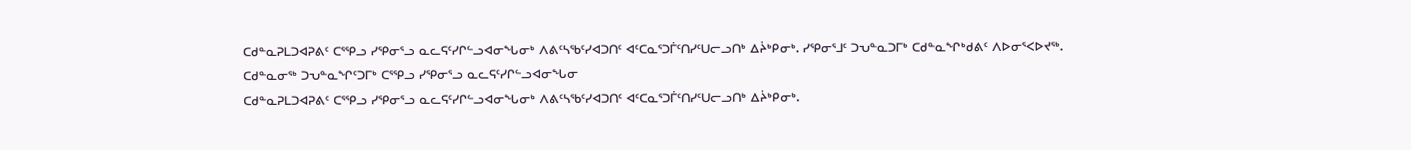ᑕᑯᓐᓇᕈᒪᑐᐊᕈᕕᑦ ᑕᕐᕿᓗ ᓯᕿᓂᕐᓗ ᓇᓚᕋᑦᓯᒋᓪᓗᐊᓂᖓᓂᒃ ᐱᕕᑦᓴᖃᑦᓯᐊᑐᑎᑦ ᐊᑦᑕᓇᕐᑐᒦᑦᑎᓯᑦᑌᓕᓗᑎᒃ ᐃᔩᒃᑭᓂᒃ. ᓯᕿᓂᕐᒧᑦ ᑐᕃᓐᓇᑐᒥᒃ ᑕᑯᓐᓇᖏᒃᑯᕕᑦ ᐱᐅᓂᕐᐸᐅᔪᖅ.
ᑕᑯᓐᓇᓂᖅ ᑐᕃᓐᓇᖏᑦᑐᒥᒃ ᑕᕐᕿᓗ ᓯᕿᓂᕐᓗ ᓇᓚᕋᑦᓯᒋᓪᓗᐊᓂᖓᓂ
ᑕᑯᓐᓇᕈᒪᑐᐊᕈᕕᑦ ᑕᕐᕿᓗ ᓯᕿᓂᕐᓗ ᓇᓚᕋᑦᓯᒋᓪᓗᐊᓂᖓᓂᒃ ᐱᕕᑦᓴᖃᑦᓯᐊᑐᑎᑦ ᐊᑦᑕᓇᕐᑐᒦᑦᑎᓯᑦᑌᓕᓗᑎᒃ ᐃᔩᒃᑭᓂᒃ.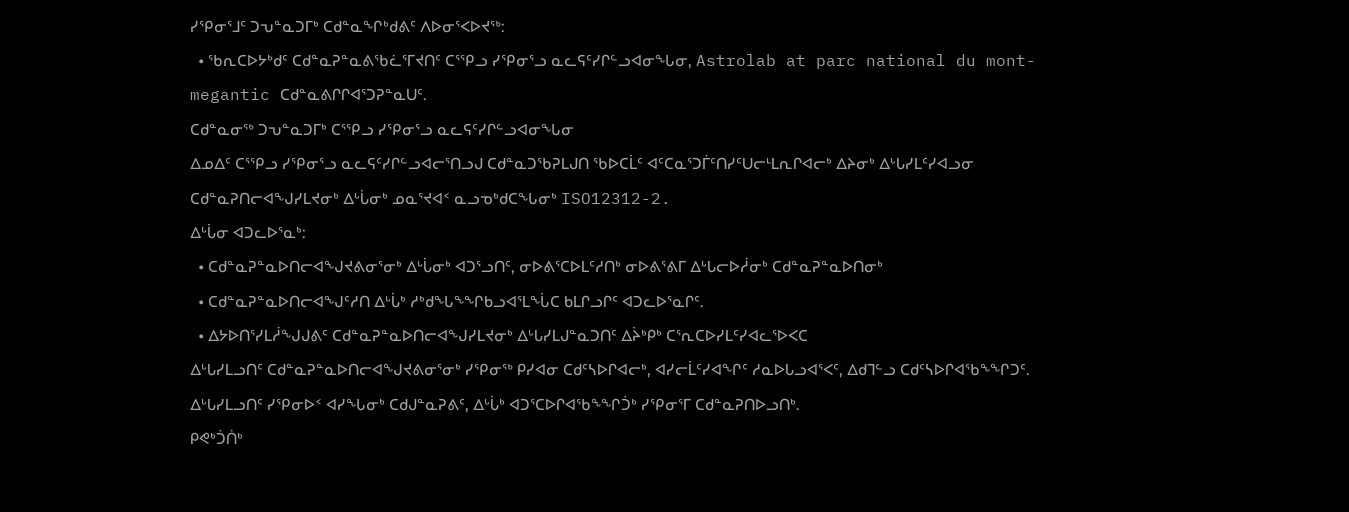ᓯᕿᓂᕐᒧᑦ ᑐᕃᓐᓇᑐᒥᒃ ᑕᑯᓐᓇᖏᒃᑯᕕᑦ ᐱᐅᓂᕐᐸᐅᔪᖅ:
  • ᖃᕆᑕᐅᔭᒃᑯᑦ ᑕᑯᓐᓇᕈᓐᓇᕕᖃᓛᕐᒥᔪᑎᑦ ᑕᕐᕿᓗ ᓯᕿᓂᕐᓗ ᓇᓚᕋᑦᓯᒋᓪᓗᐊᓂᖓᓂ, Astrolab at parc national du mont-megantic ᑕᑯᓐᓇᕕᒋᒋᐊᕐᑐᕈᓐᓇᑌᑦ.
ᑕᑯᓐᓇᓂᖅ ᑐᕃᓐᓇᑐᒥᒃ ᑕᕐᕿᓗ ᓯᕿᓂᕐᓗ ᓇᓚᕋᑦᓯᒋᓪᓗᐊᓂᖓᓂ
ᐃᓄᐃᑦ ᑕᕐᕿᓗ ᓯᕿᓂᕐᓗ ᓇᓚᕋᑦᓯᒋᓪᓗᐊᓕᕐᑎᓗᒍ ᑕᑯᓐᓇᑐᖃᕈᒪᒍᑎ ᖃᐅᑕᒫᑦ ᐊᑦᑕᓇᕐᑐᒦᑦᑎᓯᑦᑌᓕᒻᒪᕆᒋᐊᓕᒃ ᐃᔨᓂᒃ ᐃᒡᒐᓯᒪᑦᓯᐊᓗᓂ ᑕᑯᓐᓇᕈᑎᓕᐊᖑᓯᒪᔪᓂᒃ ᐃᒡᒑᓂᒃ ᓄᓇᕐᔪᐊᑉ ᓇᓗᓀᒃᑯᑕᖓᓂᒃ ISO12312-2.
ᐃᒡᒑᓂ ᐊᑐᓚᐅᕐᓇᒃ:
  • ᑕᑯᓐᓇᕈᓐᓇᐅᑎᓕᐊᖑᔪᕕᓂᕐᓂᒃ ᐃᒡᒑᓂᒃ ᐊᑐᕐᓗᑎᑦ, ᓂᐅᕕᕐᑕᐅᒪᑦᓱᑎᒃ ᓂᐅᕕᕐᕕᒥ ᐃᒡᒐᓕᐅᓲᓂᒃ ᑕᑯᓐᓇᕈᓐᓇᐅᑎᓂᒃ
  • ᑕᑯᓐᓇᕈᓐᓇᐅᑎᓕᐊᖑᑦᓱᑎ ᐃᒡᒑᒃ ᓱᒃᑯᖓᖕᖏᑲᓗᐊᕐᒪᖔᑕ ᑲᒪᒋᓗᒋᑦ ᐊᑐᓚᐅᕐᓇᒋᑦ.
  • ᐃᔭᐅᑎᕐᓯᒪᓲᖑᒍᕕᑦ ᑕᑯᓐᓇᕈᓐᓇᐅᑎᓕᐊᖑᓯᒪᔪᓂᒃ ᐃᒡᒐᓯᒪᒍᓐᓇᑐᑎᑦ ᐃᔩᒃᑭᒃ ᑕᕐᕆᑕᐅᓯᒪᑦᓯᐊᓚᕐᐅᐸᑕ
ᐃᒡᒐᓯᒪᓗᑎᑦ ᑕᑯᓐᓇᕈᓐᓇᐅᑎᓕᐊᖑᔪᕕᓂᕐᓂᒃ ᓯᕿᓂᖅ ᑭᓯᐊᓂ ᑕᑯᑦᓴᐅᒋᐊᓕᒃ, ᐊᓯᓕᒫᑦᓯᐊᖏᑦ ᓱᓇᐅᒐᓗᐊᕐᐸᑦ, ᐃᑯᒣᓪᓗ ᑕᑯᑦᓴᐅᒋᐊᖃᖕᖏᑐᑦ. ᐃᒡᒐᓯᒪᓗᑎᑦ ᓯᕿᓂᐅᑉ ᐊᓯᖓᓂᒃ ᑕᑯᒍᓐᓇᕈᕕᑦ, ᐃᒡᒑᒃ ᐊᑐᕐᑕᐅᒋᐊᖃᖕᖏᑑᒃ ᓯᕿᓂᕐᒥ ᑕᑯᓐᓇᕈᑎᐅᓗᑎᒃ.
ᑭᕙᒃᑑᑏᒃ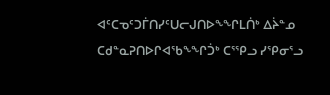ᐊᑦᑕᓀᑦᑐᒦᑎᓯᑦᑌᓕᒍᑎᐅᖕᖏᒪᑏᒃ ᐃᔩᓐᓄ ᑕᑯᓐᓇᕈᑎᐅᒋᐊᖃᖕᖏᑑᒃ ᑕᕐᕿᓗ ᓯᕿᓂᕐᓗ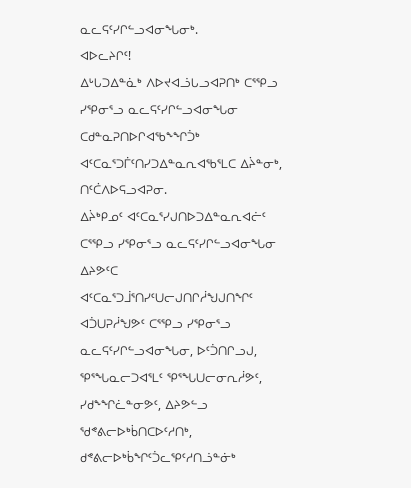ᓇᓚᕋᑦᓯᒋᓪᓗᐊᓂᖓᓂᒃ.
ᐊᐅᓚᔨᒋᑦ!
ᐃᒡᒐᑐᐃᓐᓈᒃ ᐱᐅᔪᐊᓘᒐᓗᐊᕈᑎᒃ ᑕᕐᕿᓗ ᓯᕿᓂᕐᓗ ᓇᓚᕋᑦᓯᒋᓪᓗᐊᓂᖓᓂ ᑕᑯᓐᓇᕈᑎᐅᒋᐊᖃᖕᖏᑑᒃ ᐊᑦᑕᓇᕐᑐᒦᑦᑎᓯᑐᐃᓐᓇᕆᐊᖃᕐᒪᑕ ᐃᔩᓐᓂᒃ, ᑎᑦᑖᐱᐅᕋᓗᐊᕈᓂ.
ᐃᔩᒃᑭᓄᑦ ᐊᑦᑕᓇᕐᓯᒍᑎᐅᑐᐃᓐᓇᕆᐊᓖᑦ ᑕᕐᕿᓗ ᓯᕿᓂᕐᓗ ᓇᓚᕋᑦᓯᒋᓪᓗᐊᓂᖓᓂ
ᐃᔨᕗᑦᑕ ᐊᑦᑕᓇᕐᑐᒨᕐᑎᓯᑦᑌᓕᒍᑎᒋᓲᖑᒍᑎᖏᑦ ᐊᑑᑌᕈᓲᖑᕗᑦ ᑕᕐᕿᓗ ᓯᕿᓂᕐᓗ ᓇᓚᕋᑦᓯᒋᓪᓗᐊᓂᖓᓂ, ᐅᑦᑑᑎᒋᓗᒍ, ᕿᕐᖓᓇᓕᑐᐊᕐᒪᑦ ᕿᕐᖓᑌᓕᓂᕆᓲᕗᑦ, ᓯᑯᖕᖏᓛᓐᓂᕗᑦ, ᐃᔨᕗᓪᓗ ᖁᕝᕕᓕᐅᒃᑳᑎᑕᐅᑦᓱᑎᒃ, ᑯᕝᕕᓕᐅᒃᑳᖏᑦᑑᓚᕿᑦᓱᑎᓘᓐᓃᒃ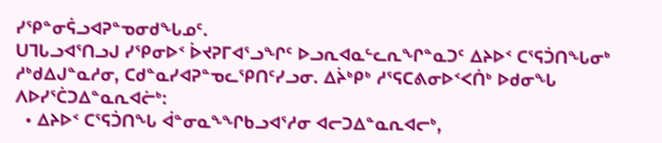ᓯᕿᓐᓂᕌᓗᐊᕈᓐᓀᓂᑯᖓᓄᑦ.
ᑌᒣᒐᓗᐊᕐᑎᓗᒍ ᓯᕿᓂᐅᑉ ᐆᔪᕈᒥᐊᕐᓗᖏᑦ ᐅᓗᕆᐊᓇᓪᓚᕆᖏᓐᓇᑐᑦ ᐃᔨᐅᑉ ᑕᕐᕋᑑᑎᖓᓂᒃ ᓱᒃᑯᐃᒍᓐᓇᓱᓂ, ᑕᑯᓐᓇᓯᐊᕈᓐᓀᓚᕿᑎᑦᓯᓗᓂ. ᐃᔩᒃᑭᒃ ᓱᕐᕋᑕᕕᓂᐅᑉᐸᑏᒃ ᐅᑯᓂᖓ ᐱᐅᓯᕐᑖᑐᐃᓐᓇᕆᐊᓖᒃ:
  • ᐃᔨᐅᑉ ᑕᕐᕋᑑᑎᖓ ᐋᓐᓂᓇᖕᖏᑲᓗᐊᕐᓱᓂ ᐊᓕᑐᐃᓐᓇᕆᐊᓕᒃ,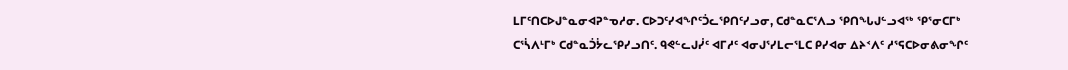ᒪᒥᑦᑎᑕᐅᒍᓐᓇᓂᐊᕈᓐᓀᓱᓂ. ᑕᐅᑐᑦᓯᐊᖏᑦᑑᓚᕿᑎᑦᓯᓗᓂ, ᑕᑯᓐᓇᑕᕐᐱᓗ ᕿᑎᖓᒍᓪᓗᐊᖅ ᕿᕐᓂᑕᒥᒃ ᑕᕐᓵᐱᒻᒥᒃ ᑕᑯᓐᓇᑑᔮᓚᕿᓯᓗᑎᑦ. ᑫᕙᓪᓚᒍᓰᑦ ᐊᒥᓱᑦ ᐊᓂᒍᕐᓯᒪᓕᕐᒪᑕ ᑭᓯᐊᓂ ᐃᔨᑉᐱᑦ ᓱᕐᕋᑕᐅᓂᕕᓂᖏᑦ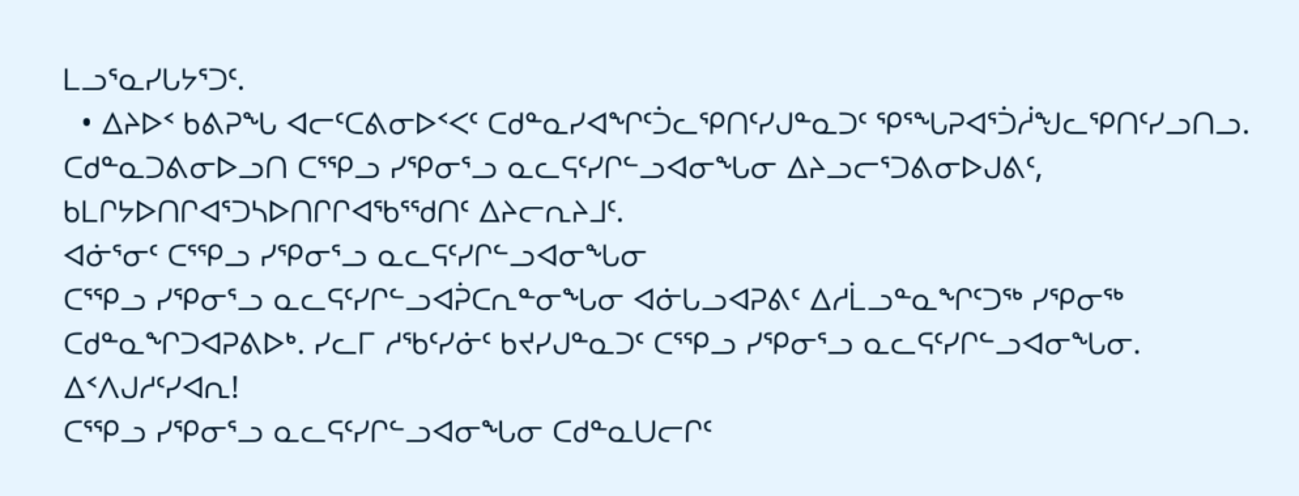ᒪᓗᕐᓇᓯᒐᔭᕐᑐᑦ.
  • ᐃᔨᐅᑉ ᑲᕕᕈᖓ ᐊᓕᑦᑕᕕᓂᐅᑉᐸᑦ ᑕᑯᓐᓇᓯᐊᖏᑦᑑᓚᕿᑎᑦᓯᒍᓐᓇᑐᑦ ᕿᕐᖓᕈᐊᕐᑑᓲᖑᓚᕿᑎᑦᓯᓗᑎᓗ.
ᑕᑯᓐᓇᑐᕕᓂᐅᓗᑎ ᑕᕐᕿᓗ ᓯᕿᓂᕐᓗ ᓇᓚᕋᑦᓯᒋᓪᓗᐊᓂᖓᓂ ᐃᔨᓗᓕᕐᑐᕕᓂᐅᒍᕕᑦ, ᑲᒪᒋᔭᐅᑎᒋᐊᕐᑐᓴᐅᑎᒋᒋᐊᖃᕐᖁᑎᑦ ᐃᔨᓕᕆᔨᒧᑦ.
ᐊᓃᕐᓂᑦ ᑕᕐᕿᓗ ᓯᕿᓂᕐᓗ ᓇᓚᕋᑦᓯᒋᓪᓗᐊᓂᖓᓂ
ᑕᕐᕿᓗ ᓯᕿᓂᕐᓗ ᓇᓚᕋᑦᓯᒋᓪᓗᐊᕉᑕᕆᓐᓂᖓᓂ ᐊᓃᒐᓗᐊᕈᕕᑦ ᐃᓱᒫᓗᓐᓇᖏᑦᑐᖅ ᓯᕿᓂᖅ ᑕᑯᓐᓇᖏᑐᐊᕈᕕᐅᒃ. ᓯᓚᒥ ᓱᖃᑦᓯᓃᑦ ᑲᔪᓯᒍᓐᓇᑐᑦ ᑕᕐᕿᓗ ᓯᕿᓂᕐᓗ ᓇᓚᕋᑦᓯᒋᓪᓗᐊᓂᖓᓂ.
ᐃᑉᐱᒍᓱᑦᓯᐊᕆ!
ᑕᕐᕿᓗ ᓯᕿᓂᕐᓗ ᓇᓚᕋᑦᓯᒋᓪᓗᐊᓂᖓᓂ ᑕᑯᓐᓇᑌᓕᒋᑦ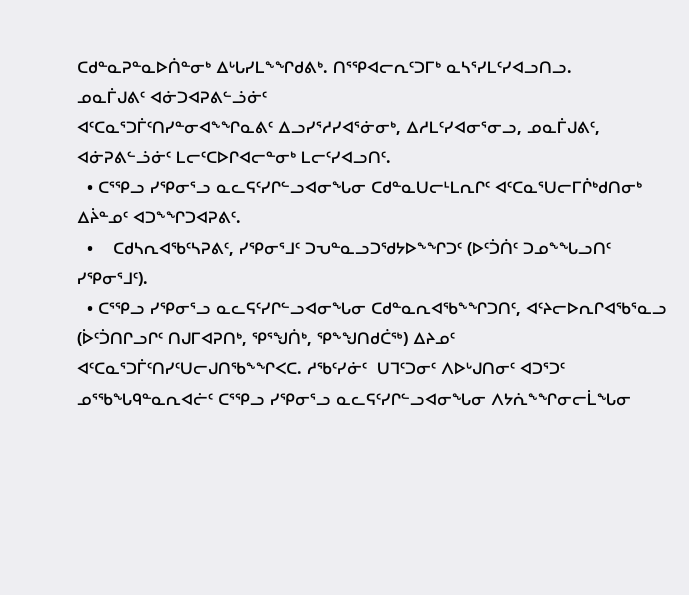ᑕᑯᓐᓇᕈᓐᓇᐅᑏᓐᓂᒃ ᐃᒡᒐᓯᒪᖕᖏᑯᕕᒃ. ᑎᕐᕿᐊᓕᕆᑦᑐᒥᒃ ᓇᓴᕐᓯᒪᑦᓯᐊᓗᑎᓗ.
ᓄᓇᒦᒍᕕᑦ ᐊᓃᑐᐊᕈᕕᓪᓘᓃᑦ
ᐊᑦᑕᓇᕐᑐᒦᑦᑎᓯᓐᓂᐊᖕᖏᓇᕕᑦ ᐃᓗᓯᕐᓱᓯᐊᕐᓃᓂᒃ, ᐃᓱᒪᑦᓯᐊᓂᕐᓂᓗ, ᓄᓇᒦᒍᕕᑦ, ᐊᓃᕈᕕᓪᓘᓃᑦ ᒪᓕᑦᑕᐅᒋᐊᓕᓐᓂᒃ ᒪᓕᑦᓯᐊᓗᑎᑦ.
  • ᑕᕐᕿᓗ ᓯᕿᓂᕐᓗ ᓇᓚᕋᑦᓯᒋᓪᓗᐊᓂᖓᓂ ᑕᑯᓐᓇᑌᓕᒻᒪᕆᒋᑦ ᐊᑦᑕᓇᕐᑌᓕᒥᒌᒃᑯᑎᓂᒃ ᐃᔩᓐᓄᑦ ᐊᑐᖕᖏᑐᐊᕈᕕᑦ.
  •    ᑕᑯᓴᕆᐊᖃᑦᓴᕈᕕᑦ, ᓯᕿᓂᕐᒧᑦ ᑐᕃᓐᓇᓗᑐᖁᔭᐅᖕᖏᑐᑦ (ᐅᑦᑑᑏᑦ ᑐᓄᖕᖓᓗᑎᑦ ᓯᕿᓂᕐᒧᑦ).
  • ᑕᕐᕿᓗ ᓯᕿᓂᕐᓗ ᓇᓚᕋᑦᓯᒋᓪᓗᐊᓂᖓᓂ ᑕᑯᓐᓇᕆᐊᖃᖕᖏᑐᑎᑦ, ᐊᑦᔨᓕᐅᕆᒋᐊᖃᕐᓇᓗ (ᐆᑦᑑᑎᒋᓗᒋᑦ ᑎᒍᒥᐊᕈᑎᒃ, ᕿᕐᖑᑏᒃ, ᕿᖕᖑᑎᑯᑖᖅ) ᐃᔨᓄᑦ ᐊᑦᑕᓇᕐᑐᒦᑦᑎᓯᑦᑌᓕᒍᑎᖃᖕᖏᐸᑕ. ᓱᖃᑦᓯᓃᑦ  ᑌᒣᑦᑐᓂᑦ ᐱᐅᒡᒍᑎᓂᑦ ᐊᑐᕐᑐᑦ ᓄᕐᖃᖓᑫᓐᓇᕆᐊᓖᑦ ᑕᕐᕿᓗ ᓯᕿᓂᕐᓗ ᓇᓚᕋᑦᓯᒋᓪᓗᐊᓂᖓᓂ ᐱᔭᕇᖕᖏᓂᓕᒫᖓᓂ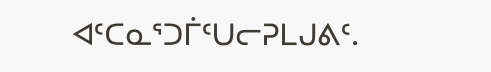ᐊᑦᑕᓇᕐᑐᒦᑦᑌᓕᕈᒪᒍᕕᑦ.